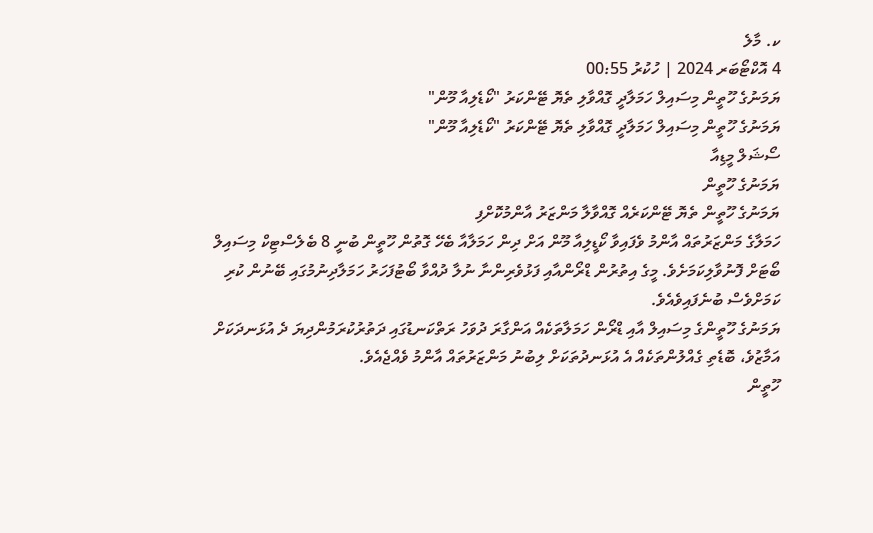ކ. މާލެ
4 އޮކްޓޯބަރ 2024 | ހުކުރު 00:55
ޔަމަނުގެ ހޫތީން މިސައިލް ހަމަލާދީ ގޮއްވާލި ތެޔޮ ޓޭންކަރު "ކޯޑެލިއާ މޫން"
ޔަމަނުގެ ހޫތީން މިސައިލް ހަމަލާދީ ގޮއްވާލި ތެޔޮ ޓޭންކަރު "ކޯޑެލިއާ މޫން"
ސޯޝަލް މީޑިއާ
ޔަމަނުގެ ހޫތީން
ޔަމަނުގެ ހޫތީން ތެޔޮ ޓޭންކަރެއް ގޮއްވާލާ މަންޒަރު އާންމުކޮށްފި
ހަމަލާގެ މަންޒަރުތައް އާންމު ވެފައިވާ ކޯޑީލިއާ މޫން އަށް ދިން ހަމަލާއާ ބެހޭ ގޮތުން ހޫތީން ބުނީ 8 ބެލެސްޓިކް މިސައިލް ބޯޓަށް ފޮނުވާލިކަމަށެވެ. މީގެ އިތުރުން ޑްރޯންއާއި ފަޅުވެރިންނާ ނުލާ ދުއްވާ ބޯޓުފަހަރު ހަމަލާދިނުމުގައި ބޭނުން ކުރި ކަމަށްވެސް ބުނެފައިވެއެވެ.
ޔަމަނުގެ ހޫތީންގެ މިސައިލް އާއި ޑްރޯން ހަމަލާތަކެއް އަންގާރަ ދުވަހު ރަތްކަނޑުގައި ދަތުރުކުރަމުންދިޔަ ދެ އުޅަނދަކަށް އަމާޒުވެ، ބޮޑެތި ގެއްލުންތަކެއް އެ އުޅަނދުތަކަށް ލިބުނު މަންޒަރުތައް އާންމު ވެއްޖެއެވެ.
ހޫތީން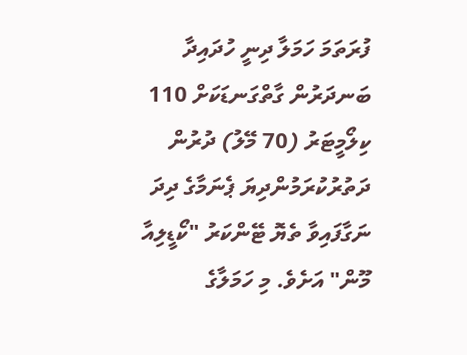ފުރަތަމަ ހަމަލާ ދިނީ ހުދައިދާ ބަނދަރުން ގާތްގަނޑަކަށް 110 ކިލޯމީޓަރު (70 މޭލު) ދުރުން ދަތުރުކުރަމުންދިޔަ ޕެނަމާގެ ދިދަ ނަގާފައިވާ ތެޔޮ ޓޭންކަރު "ކޯޑީލިއާ މޫން" އަށެވެ. މި ހަމަލާގެ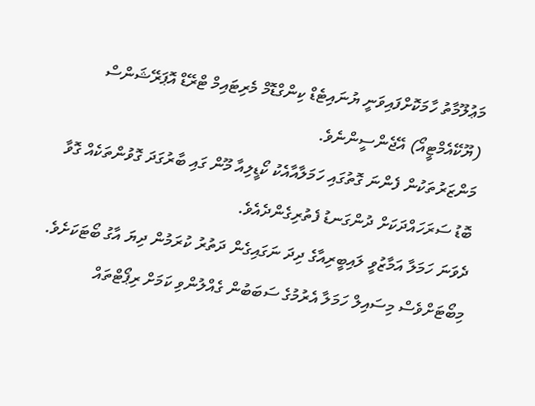މަޢުލޫމާތު ހާމަކޮށްފައިވަނީ ޔުނައިޓެޑް ކިންގްޑޮމް މެރިޓައިމް ޓްރޭޑް އޮޕަރޭޝަންސް (ޔޫކޭއެމްޓީއޯ) އޭޖެންސީންނެވެ.
މަންޒަރުތަކުން ފެންނަ ގޮތުގައި ހަމަލާއާއެކު ކޯޑީލިއާ މޫން ގައި ބާރުގަދަ ގޮވުންތަކެއް ގޮވާ ބޮޑު ސަރަހައްދަކަށް ދުންގަނޑު ފެތުރިގެންދެއެވެ.
ދެވަނަ ހަމަލާ އަމާޒުވީ ލައިބީރިއާގެ ދިދަ ނަގައިގެން ދަތުރު ކުރަމުން ދިޔަ އާގު ބޯޓަކަށެވެ. މިބޯޓަށްވެސް މިސައިލް ހަމަލާ އެރުމުގެ ސަބަބުން ގެއްލުންވި ކަމަށް ރިޕޯޓްތައް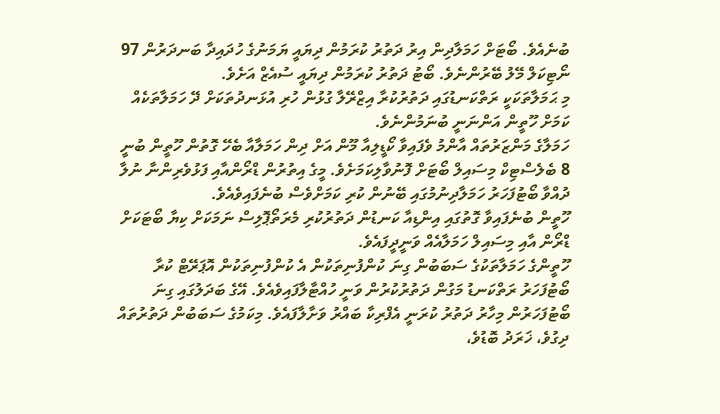ބުނެއެވެ. ބޯޓަށް ހަމަލާދިން އިރު ދަތުރު ކުރަމުން ދިޔައީ ޔަމަނުގެ ހުދައިދާ ބަނދަރުން 97 ނޯޓިކަލް މޭލު ބޭރުންނެވެ. ބޯޓު ދަތުރު ކުރަމުން ދިޔައީ ސުއެޒް އަށެވެ.
މި ޙަމަލާތަކަކީ ރަތްކަނޑުގައި ދަތުރުކުރާ އިޒްރޭލާ ގުޅުން ހުރި އުޅަނދުތަކަށް ދޭ ހަމަލާތަކެއް ކަމަށް ހޫތީން އަންނަނީ ބުނަމުންނެވެ.
ހަމަލާގެ މަންޒަރުތައް އާންމު ވެފައިވާ ކޯޑީލިއާ މޫން އަށް ދިން ހަމަލާއާ ބެހޭ ގޮތުން ހޫތީން ބުނީ 8 ބެލެސްޓިކް މިސައިލް ބޯޓަށް ފޮނުވާލިކަމަށެވެ. މީގެ އިތުރުން ޑްރޯންއާއި ފަޅުވެރިންނާ ނުލާ ދުއްވާ ބޯޓުފަހަރު ހަމަލާދިނުމުގައި ބޭނުން ކުރި ކަމަށްވެސް ބުނެފައިވެއެވެ.
ހޫތީން ބުނެފައިވާ ގޮތުގައި އިންޑިއާ ކަނޑުން ދަތުރުކުރި މެރަތޯޕޮލިސް ނަމަކަށް ކިޔާ ބޯޓަކަށް ޑްރޯން އާއި މިސައިލް ހަމަލާއެއް ވަނީދީފައެވެ.
ހޫތީންގެ ހަމަލާތަކުގެ ސަބަބުން ގިނަ ކުންފުނިތަކުން އެ ކުންފުނިތަކުން އޮޕަރޭޓް ކުރާ ބޯޓުފަހަރު ރަތްކަނޑު މަގުން ދަތުރުކުރުން ވަނީ ހުއްޓާލާފައިވެއެވެ. އޭގެ ބަދަލުގައި ގިނަ ބޯޓުފަހަރުން މިހާރު ދަތުރު ކުރަނީ އެފްރިކާ ބައްރު ވަށާލާފައެވެ. މިކަމުގެ ސަބަބުން ދަތުރުތައް ދިގުވެ، ޚަރަދު ބޮޑުވެ،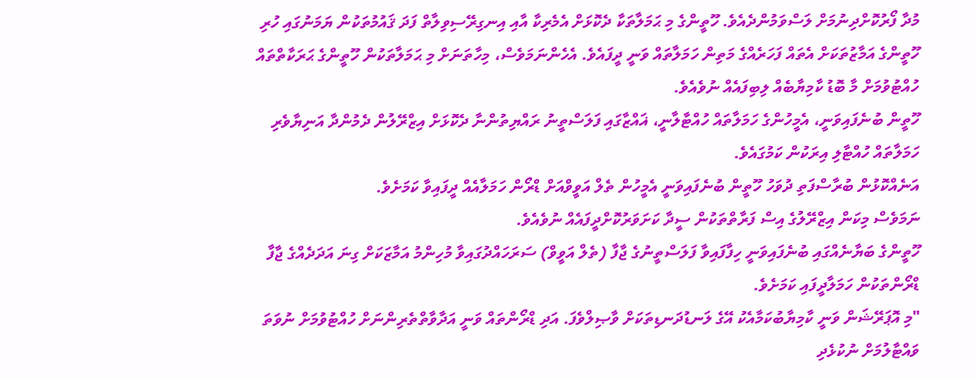މުދާ ފޯރުކޮށްދިނުމަށް ލަސްވަމުންދެއެވެ. ހޫތީންގެ މި ޙަމަލާތަކާ ދެކޮޅަށް އެމެރިކާ އާއި އިނގިރޭސިވިލާތް ފަދަ ޤައުމުތަކުން ޔަމަނުގައި ހުރި ހޫތީންގެ އަމާޒުތަކަށް އެތައް ފަހަރެއްގެ މަތިން ހަމަލާތައް ވަނީ ދީފައެވެ. އެހެންނަމަވެސް، މިހާތަނަށް މި ޙަމަލާތަކުން ހޫތީންގެ ޙަރަކާތްތައް ހުއްޓުވުމަށް މާ ބޮޑު ކާމިޔާބެއް ލިބިފައެއް ނުވެއެވެ.
ހޫތީން ބުނެފައިވަނީ، އެމީހުންގެ ހަމަލާތައް ހުއްޓާލާނީ، ޣައްޒާގައި ފަލަސްތީނު ރައްޔިތުންނާ ދެކޮޅަށް އިޒްރޭލުން ދެމުންދާ އަނިޔާވެރި ހަމަލާތައް ހުއްޓާލި އިރަކުން ކަމުގައެވެ.
އަނެއްކޮޅުން ބުރާސްފަތި ދުވަހު ހޫތީން ބުނެފައިވަނީ އެމީހުން ތެލް އަވީވްއަށް ޑްރޯން ހަމަލާއެއް ދީފައިވާ ކަމަށެވެ.
ނަމަވެސް މިކަން އިޒްރޭލުގެ އިސް ފަރާތްތަކުން ސީދާ ކަށަވަރުކޮށްދީފައެއް ނުވެއެވެ.
ހޫތީންގެ ބަޔާނެއްގައި ބުނެފައިވަނީ ހިފާފައިވާ ފަލަސްތީނުގެ ޖާފާ (ތެލް އަވީވް) ސަރަހައްދުގައިވާ މުހިންމު އަމާޒަކަށް ގިނަ އަދަދެއްގެ ޖާފާ ޑްރޯންތަކުން ހަމަލާދީފައި ކަމަށެވެ.
"މި އޮޕަރޭޝަން ވަނީ ކާމިޔާބުކަމާއެކު އޭގެ ލަނޑުދަނޑިތަކަށް ވާޞިލްވެފަ. އަދި ޑްރޯންތައް ވަނީ އަދާވާތްތެރިންނަށް ހުއްޓުވުމަށް ނުވަތަ ވައްޓާލުމަށް ނުކުޅެދި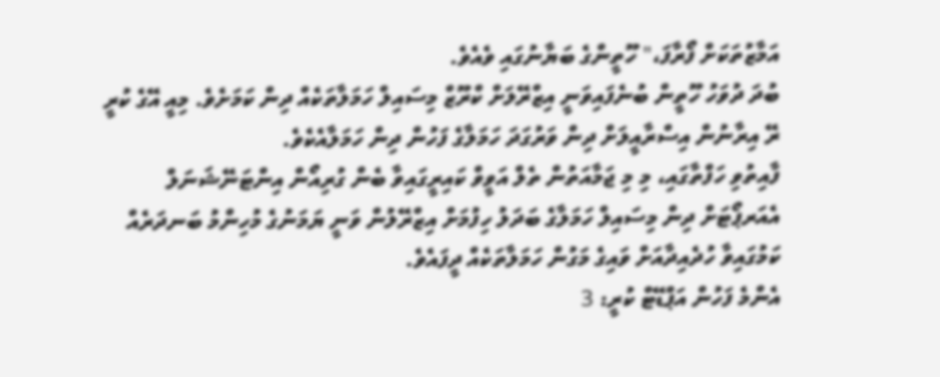އަމާޒުތަކަށް ފޯރާފަ،" ހޫތީންގެ ބަޔާނުގައި ވެއެވެ.
ބުދަ ދުވަހު ހޫތީން ބުނެފައިވަނީ އިޒްރޭލަށް ކްރޫޒް މިސައިލް ހަމަލާތަކެއް ދިން ކަމަށެވެ. މިއީ އޭގެ ކުރީ ރޭ އިރާނުން އިސްރާއީލަށް ދިން ވަރުގަދަ ހަމަލާގެ ފަހުން ދިން ހަމަލާއެކެވެ.
ފާއިތުވި ހަފްތާގައި، މި މި ޖަމާއަތުން ތެލް އަވީވް ކައިރީގައިވާ ބެން ގުރިއޯން އިންޓަނޭޝަނަލް އެއަރޕޯޓަށް ދިން މިސައިލް ހަމަލާގެ ބަދަލު ހިފުމަށް އިޒްރޭލުން ވަނީ ޔަމަނުގެ މުހިންމު ބަނދަރެއް ކަމުގައިވާ ހުދެއިދާއަށް ވައިގެ މަގުން ހަމަލާތަކެއް ދީފައެވެ.
އެންމެ ފަހުން އަޕްޑޭޓް ކުރީ: 3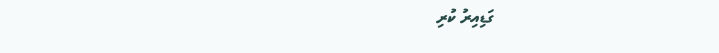ގަޑިއިރު ކުރި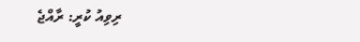ރިވިއު ކުރީ: ރާއްޖެ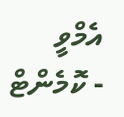އެމްވީ
- ކޮމެންޓް